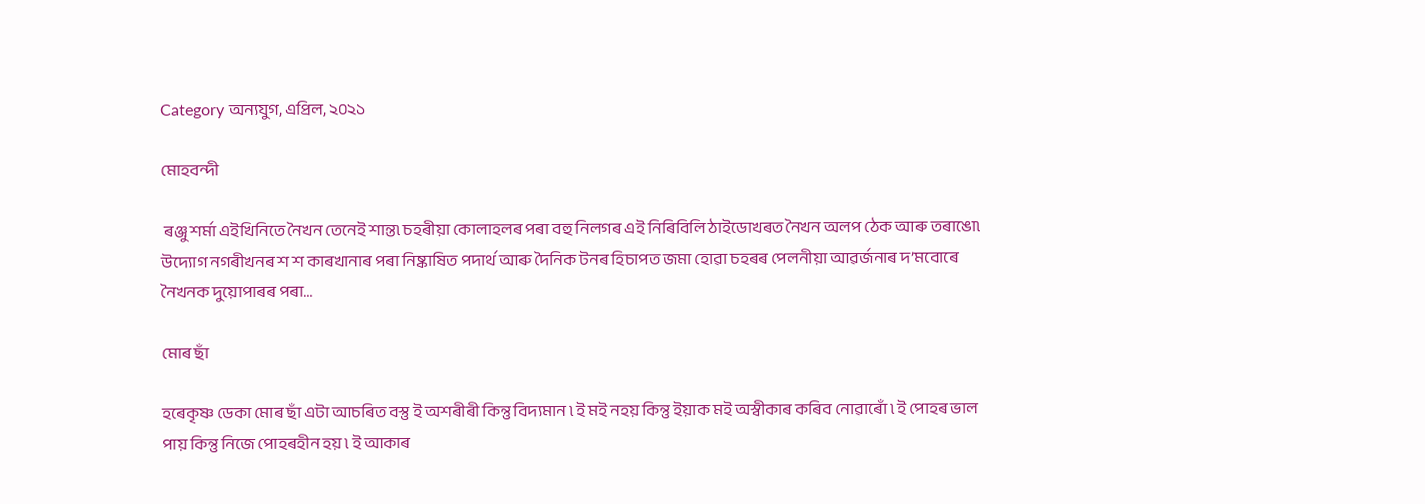Category অন্যযুগ, এপ্ৰিল, ২০২১

মোহবন্দী

 ৰঞ্জু শৰ্মা এইখিনিতে নৈখন তেনেই শান্ত৷ চহৰীয়া কোলাহলৰ পৰা বহু নিলগৰ এই নিৰিবিলি ঠাইডোখৰত নৈখন অলপ ঠেক আৰু তৰাঙো৷ উদ্যোগ নগৰীখনৰ শ শ কাৰখানাৰ পৰা নিষ্কাষিত পদাৰ্থ আৰু দৈনিক টনৰ হিচাপত জমা হোৱা চহৰৰ পেলনীয়া আৱৰ্জনাৰ দ’মবোৰে নৈখনক দুয়োপাৰৰ পৰা…

মোৰ ছাঁ

হৰেকৃষ্ণ ডেকা মোৰ ছাঁ এটা আচৰিত বস্তু ই অশৰীৰী কিন্তু বিদ্যমান ৷ ই মই নহয় কিন্তু ইয়াক মই অস্বীকাৰ কৰিব নোৱাৰোঁ ৷ ই পোহৰ ভাল পায় কিন্তু নিজে পোহৰহীন হয় ৷ ই আকাৰ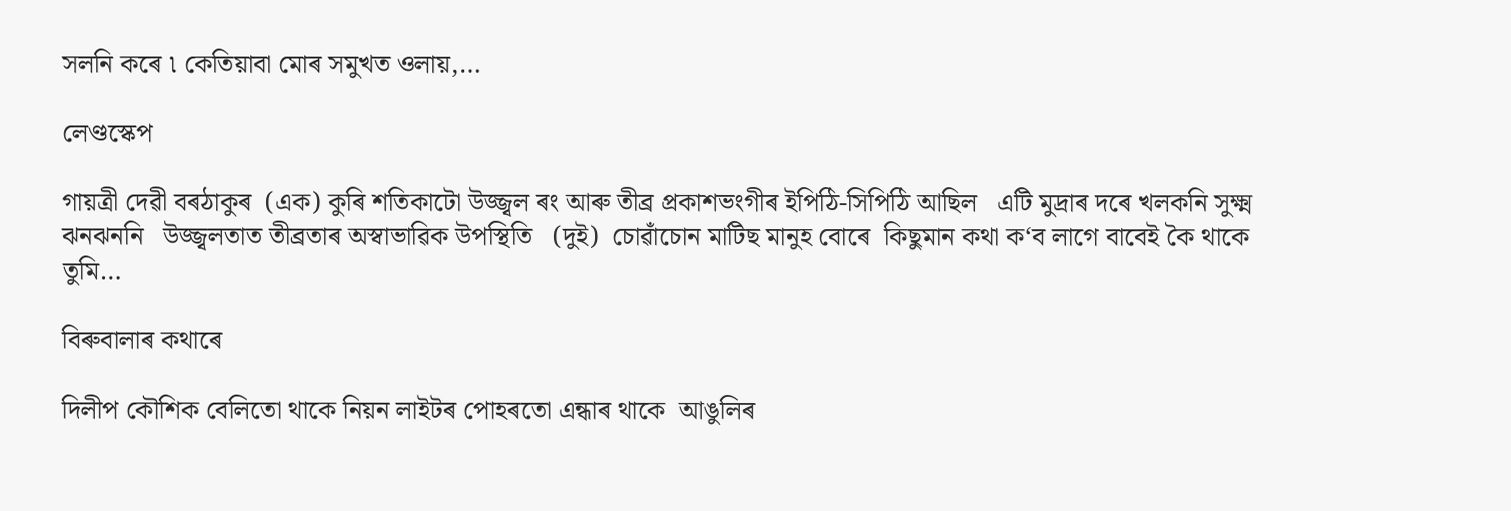সলনি কৰে ৷ কেতিয়াবা মোৰ সমুখত ওলায়,…

লেণ্ডস্কেপ

গায়ত্ৰী দেৱী বৰঠাকুৰ  (এক) কুৰি শতিকাটো উজ্জ্বল ৰং আৰু তীব্ৰ প্ৰকাশভংগীৰ ইপিঠি-সিপিঠি আছিল   এটি মুদ্ৰাৰ দৰে খলকনি সুক্ষ্ম ঝনঝননি   উজ্জ্বলতাত তীব্ৰতাৰ অস্বাভাৱিক উপস্থিতি   (দুই)  চোৱাঁচোন মাটিছ মানুহ বোৰে  কিছুমান কথা ক‘ব লাগে বাবেই কৈ থাকে   তুমি…

বিৰুবালাৰ কথাৰে‍

দিলীপ কৌশিক বেলিতো থাকে নিয়ন লাইটৰ পোহৰতো এন্ধাৰ থাকে  আঙুলিৰ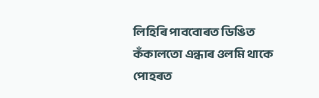লিহিৰি পাববোৰত ডিঙিত কঁকালতো এন্ধাৰ ওলমি থাকে  পোহৰত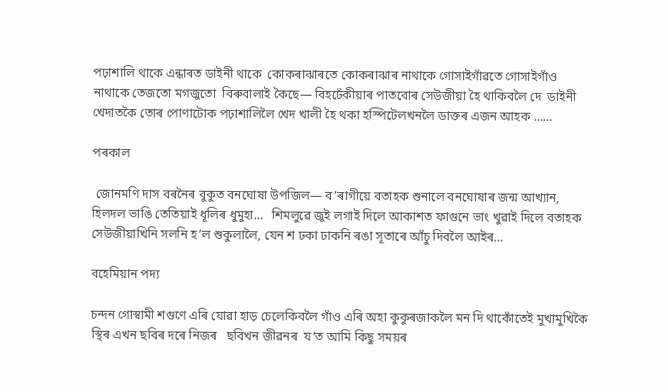পঢ়াশালি থাকে এন্ধাৰত ডাইনী থাকে  কোকৰাঝাৰতে কোকৰাঝাৰ নাথাকে গোসাইগাঁৱতে গোসাইগাঁও নাথাকে তেজতো মগজুতো  বিৰুবালাই কৈছে— বিহঢেঁকীয়াৰ পাতবোৰ সেউজীয়া হৈ থাকিবলৈ দে  ডাইনী খেদাতকৈ তোৰ পোণাটোক পঢ়াশালি‍লৈ‍ খেদ খালী হৈ থকা হস্পিটেলখনলৈ ডাক্তৰ এজন আহক ……

পৰকাল

 জোনমণি দাস বৰনৈৰ বুকুত বনঘোষা উপজিল— ব’ৰাগীয়ে বতাহক শুনালে বনঘোষাৰ জন্ম আখ্যান, হিলদল ভাঙি তেতিয়াই ধূলিৰ ধুমুহা…   শিমলুৱে জুই লগাই দিলে আকাশত ফাগুনে ভাং খুৱাই দিলে বতাহক   সেউজীয়াখিনি সলনি হ’ল শুকুলালৈ, যেন শ ঢকা ঢাকনি ৰঙা সূতাৰে আঁচু দিবলৈ আইৰ…

বহেমিয়ান পদ্য

চন্দন গোস্বামী শগুণে‍ এৰি যোৱা হাড় চেলেকিবলৈ গাঁও এৰি অহা কুকুৰজাকলৈ মন দি থাকোঁতেই মুখামুখিকৈ স্থিৰ এখন ছবিৰ দৰে নিজৰ   ছবিখন জীৱনৰ  য‘ত আমি কিছু সময়ৰ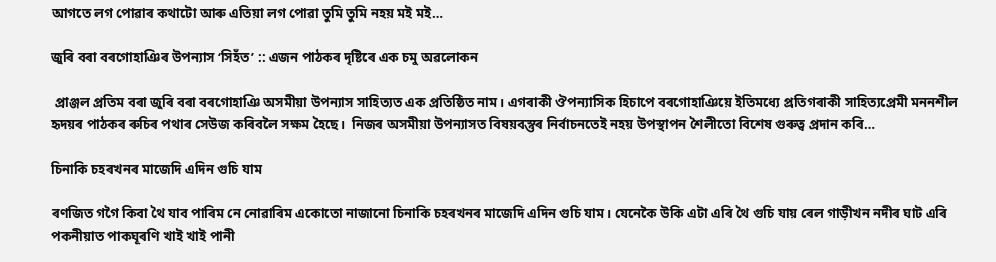আগতে লগ পোৱাৰ কথাটো আৰু এতিয়া লগ পোৱা তুমি তুমি নহয় মই মই…

জুৰি বৰা বৰগোহাঞিৰ উপন্যাস ‘সিহঁত’ :: এজন পাঠকৰ দৃষ্টিৰে এক চমু অৱলোকন

 প্ৰাঞ্জল প্ৰতিম বৰা জুৰি বৰা বৰগোহাঞি অসমীয়া উপন্যাস সাহিত্যত এক প্ৰতিষ্ঠিত নাম। এগৰাকী ঔপন্যাসিক হিচাপে বৰগোহাঞিয়ে ইতিমধ্যে প্ৰতিগৰাকী সাহিত্যপ্ৰেমী মননশীল হৃদয়ৰ পাঠকৰ ৰুচিৰ পথাৰ সেউজ কৰিবলৈ সক্ষম হৈছে।  নিজৰ অসমীয়া উপন্যাসত বিষয়বস্তুৰ নিৰ্বাচনতেই নহয় উপস্থাপন শৈলীতো বিশেষ গুৰুত্ব প্ৰদান কৰি…

চিনাকি চহৰখনৰ মাজেদি এদিন গুচি যাম

ৰণজিত গগৈ কিবা থৈ যাব পাৰিম নে নোৱাৰিম একোতো নাজানো চিনাকি চহৰখনৰ মাজেদি এদিন গুচি যাম। যেনেকৈ উকি এটা এৰি থৈ গুচি যায় ৰেল গাড়ীখন নদীৰ ঘাট এৰি পকনীয়াত পাকঘূৰণি খাই খাই পানী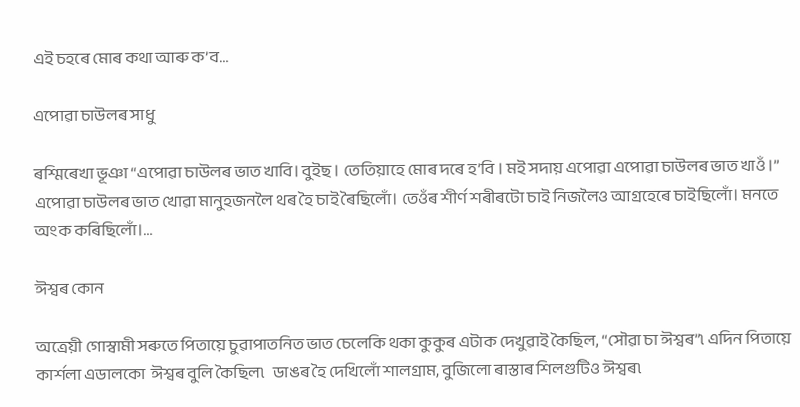এই চহৰে মোৰ কথা আৰু ক’ব…

এপোৱা চাউলৰ সাধু

ৰশ্মিৰেখা ভূঞা “এপোৱা চাউলৰ ভাত খাবি। বুইছ । তেতিয়াহে মোৰ দৰে হ’বি । মই সদায় এপোৱা এপোৱা চাউলৰ ভাত খাওঁ ।”      এপোৱা চাউলৰ ভাত খোৱা মানুহজনলৈ থৰ হৈ চাই ৰৈছিলোঁ। তেওঁৰ শীৰ্ণ শৰীৰটো চাই নিজলৈও আগ্ৰহেৰে চাইছিলোঁ। মনতে অংক কৰিছিলোঁ।…

ঈশ্বৰ কোন

অত্ৰেয়ী গোস্বামী সৰুতে পিতায়ে চুৱাপাতনিত ভাত চেলেকি থকা কুকুৰ এটাক দেখুৱাই কৈছিল, “সৌৱা চা ঈশ্বৰ”৷ এদিন পিতায়ে কাৰ্শলা এডালকো  ঈশ্বৰ বুলি কৈছিল৷   ডাঙৰ হৈ দেখিলোঁ শালগ্ৰাম, বুজিলো ৰাস্তাৰ শিলগুটিও ঈশ্বৰ৷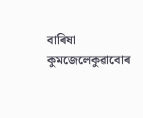বাৰিষা কুমজেলেকুৱাবোৰ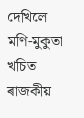দেখিলে মণি-মুকুতা খচিত  ৰাজকীয়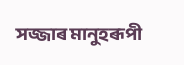সজ্জাৰ মানুহৰূপী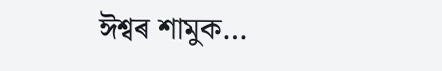ঈশ্বৰ শামুক…